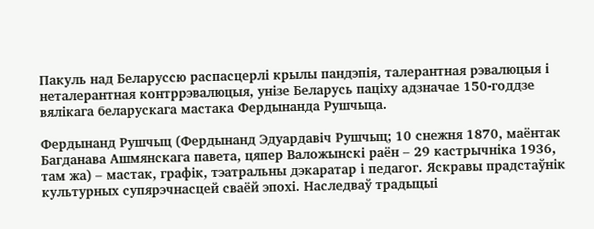Пакуль над Беларуссю распасцерлі крылы пандэпія, талерантная рэвалюцыя і неталерантная контррэвалюцыя, унізе Беларусь паціху адзначае 150-годдзе вялікага беларускага мастака Фердынанда Рушчыца.

Фердынанд Рушчыц (Фердынанд Эдуардавіч Рушчыц; 10 снежня 1870, маёнтак Багданава Ашмянскага павета, цяпер Валожынскі раён – 29 кастрычніка 1936, там жа) – мастак, графік, тэатральны дэкаратар і педагог. Яскравы прадстаўнік культурных супярэчнасцей сваёй эпохі. Наследваў традыцыі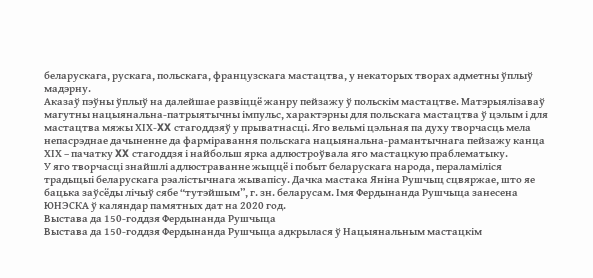беларускага, рускага, польскага, французскага мастацтва, у некаторых творах адметны ўплыў мадэрну.
Аказаў пэўны ўплыў на далейшае развіццё жанру пейзажу ў польскім мастацтве. Матэрыялізаваў магутны нацыянальна-патрыятычны імпульс, характэрны для польскага мастацтва ў цэлым і для мастацтва мяжы ХІХ-XX стагоддзяў у прыватнасці. Яго вельмі цэльная па духу творчасць мела непасрэднае дачыненне да фарміравання польскага нацыянальна-рамантычнага пейзажу канца ХІХ – пачатку XX стагоддзя і найбольш ярка адлюстроўвала яго мастацкую праблематыку.
У яго творчасці знайшлі адлюстраванне жыццё і побыт беларускага народа, пераламіліся традыцыі беларускага рэалістычнага жывапісу. Дачка мастака Яніна Рушчыц сцвяржае, што яе бацька заўсёды лічыў сябе “тутэйшым”, г. зн. беларусам. Імя Фердынанда Рушчыца занесена ЮНЭСКА ў каляндар памятных дат на 2020 год.
Выстава да 150-годдзя Фердынанда Рушчыца
Выстава да 150-годдзя Фердынанда Рушчыца адкрылася ў Нацыянальным мастацкім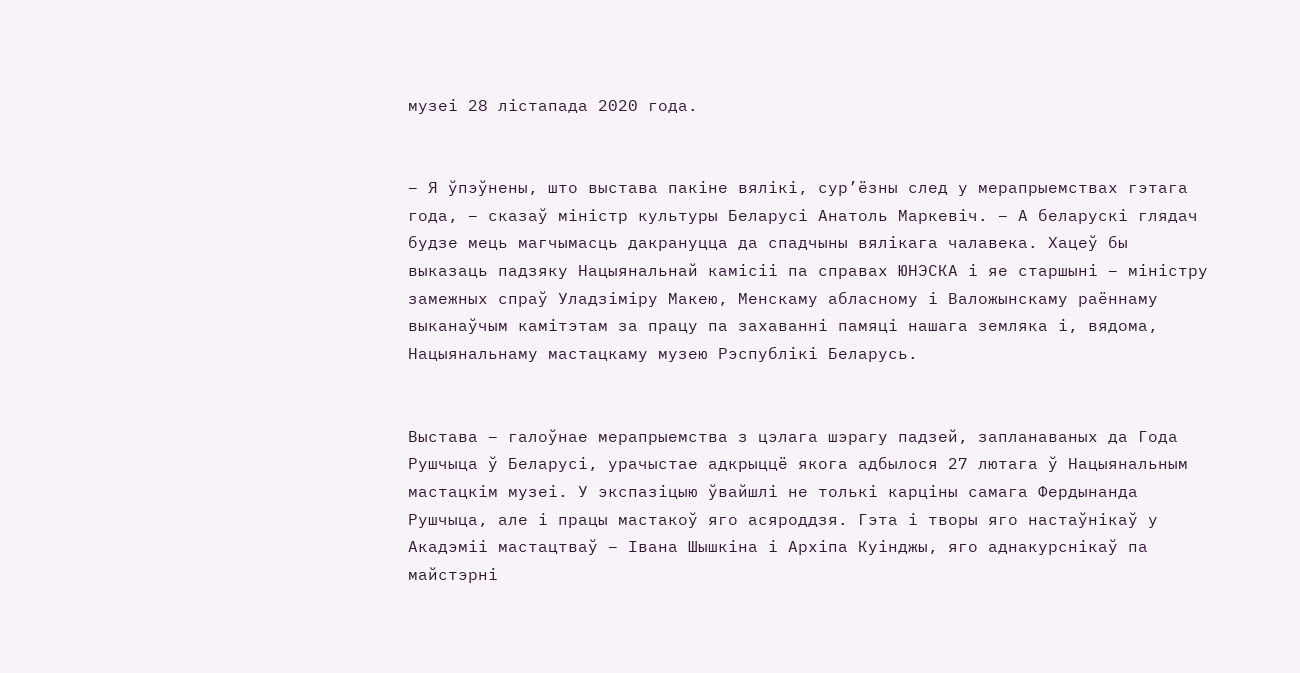музеі 28 лістапада 2020 года.


– Я ўпэўнены, што выстава пакіне вялікі, сур’ёзны след у мерапрыемствах гэтага года, – сказаў міністр культуры Беларусі Анатоль Маркевіч. – А беларускі глядач будзе мець магчымасць дакрануцца да спадчыны вялікага чалавека. Хацеў бы выказаць падзяку Нацыянальнай камісіі па справах ЮНЭСКА і яе старшыні – міністру замежных спраў Уладзіміру Макею, Менскаму абласному і Валожынскаму раённаму выканаўчым камітэтам за працу па захаванні памяці нашага земляка і, вядома, Нацыянальнаму мастацкаму музею Рэспублікі Беларусь.


Выстава – галоўнае мерапрыемства з цэлага шэрагу падзей, запланаваных да Года Рушчыца ў Беларусі, урачыстае адкрыццё якога адбылося 27 лютага ў Нацыянальным мастацкім музеі. У экспазіцыю ўвайшлі не толькі карціны самага Фердынанда Рушчыца, але і працы мастакоў яго асяроддзя. Гэта і творы яго настаўнікаў у Акадэміі мастацтваў – Івана Шышкіна і Архіпа Куінджы, яго аднакурснікаў па майстэрні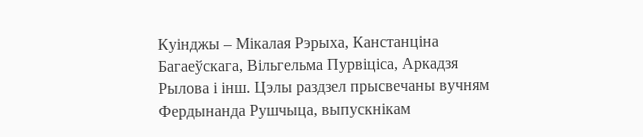Куінджы – Мікалая Рэрыха, Канстанціна Багаеўскага, Вільгельма Пурвіціса, Аркадзя Рылова і інш. Цэлы раздзел прысвечаны вучням Фердынанда Рушчыца, выпускнікам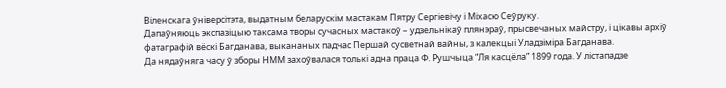Віленскага ўніверсітэта, выдатным беларускім мастакам Пятру Сергіевічу і Міхасю Сеўруку.
Дапаўняюць экспазіцыю таксама творы сучасных мастакоў – удзельнікаў плянэраў, прысвечаных майстру, і цікавы архіў фатаграфій вёскі Багданава, выкананых падчас Першай сусветнай вайны, з калекцыі Уладзіміра Багданава.
Да нядаўняга часу ў зборы НММ захоўвалася толькі адна праца Ф. Рушчыца “Ля касцёла” 1899 года. У лістападзе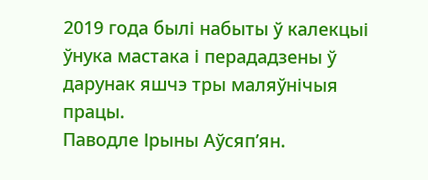2019 года былі набыты ў калекцыі ўнука мастака і перададзены ў дарунак яшчэ тры маляўнічыя працы.
Паводле Ірыны Аўсяп’ян.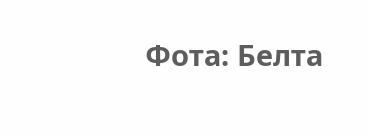Фота: Белта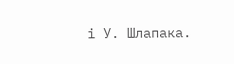і У. Шлапака.